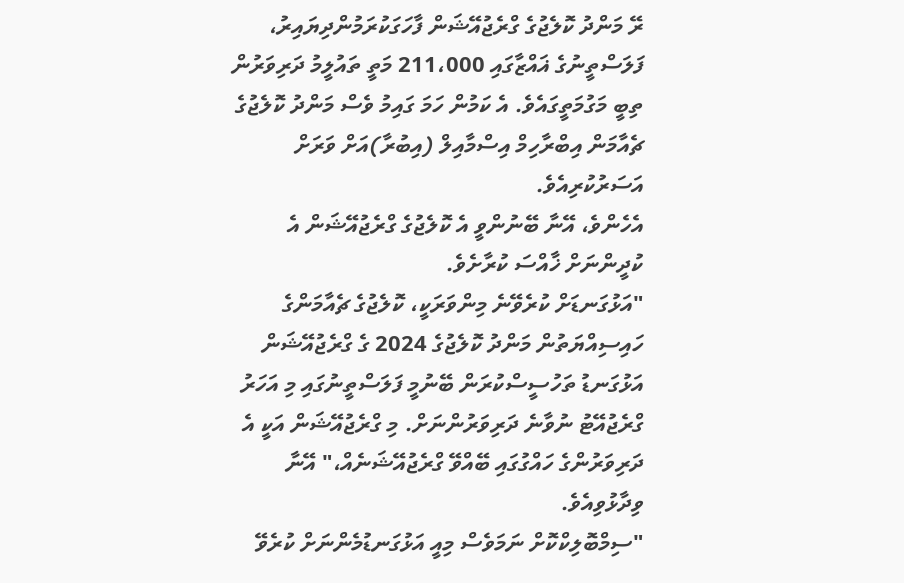ރޭ މަންދު ކޮލެޖުގެ ގްރެޖުއޭޝަން ފާހަގަކުރަމުންދިޔައިރު، ފަލަސްތީނުގެ ޣައްޒާގައި 211،000 މަތީ ތައުލީމު ދަރިވަރުން ތިބީ މަގުމަތީގައެވެ. އެ ކަމުން ހަމަ ގައިމު ވެސް މަންދު ކޮލެޖުގެ ޗެއާމަން އިބްރާހިމް އިސްމާއިލް (އިބުރާ)އަށް ވަރަށް އަސަރުކުރިއެވެ.
އެހެންވެ، އޭނާ ބޭނުންވީ އެ ކޮލެޖުގެ ގްރެޖުއޭޝަން އެ ކުދީންނަށް ޚާއްސަ ކުރާށެވެ.
"އަޅުގަނޑަށް ކުރެވޭނެ މިންވަރަކީ، ކޮލެޖުގެ ޗެއާމަންގެ ހައިސިއްޔަތުން މަންދު ކޮލެޖުގެ 2024 ގެ ގްރެޖުއޭޝަން އަޅުގަނޑު ތަހުސީސްކުރަން ބޭނުމީ ފަލަސްތީނުގައި މި އަހަރު ގްރެޖުއޭޓު ނުވާނެ ދަރިވަރުންނަށް. މި ގްރެޖުއޭޝަން އަކީ އެ ދަރިވަރުންގެ ހައްގުގައި ބޭއްވޭ ގްރެޖުއޭޝަނެއް،" އޭނާ ވިދާޅުވިއެވެ.
"ސިމްބޮލިކްކޮށް ނަމަވެސް މިއީ އަޅުގަނޑުމެންނަށް ކުރެވޭ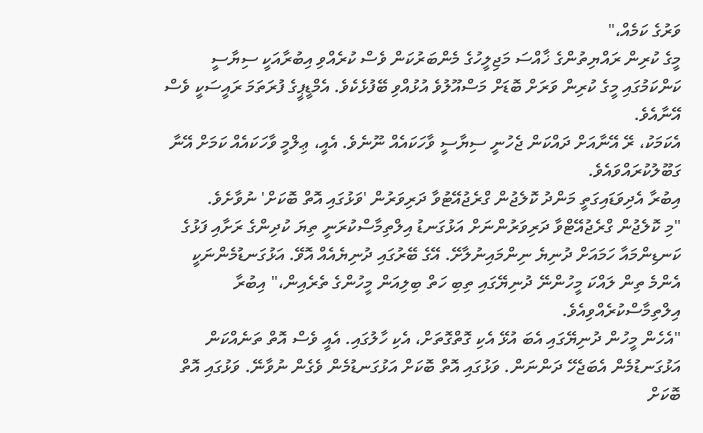ވަރުގެ ކަމެއް،"
މީގެ ކުރިން ރައްޔިތުންގެ ޚާއްސަ މަޖިލީހުގެ މެންބަރުކަން ވެސް ކުރެއްވި އިބުރާއަކީ ސިޔާސީ ކަންކަމުގައި މީގެ ކުރިން ވަރަށް ބޮޑަށް މަސްއޫލުވެ އުޅުއްވި ބޭފުޅެކެވެ. އެމްޑީޕީގެ ފުރަތަމަ ރައީސަކީ ވެސް އޭނާއެވެ.
އެކަމަކު، ރޭ އޭނާއަށް ދައްކަން ޖެހުނީ ސިޔާސީ ވާހަކައެއް ނޫނެވެ. އެއީ، ޢިލްމީ ވާހަކައެއް ކަމަށް އޭނާ ގަބޫލުކުރައްވައެވެ.
އިބުރާ އެދިވަޑައިގަތީ މަންދު ކޮލެޖުން ގްރެޖުއޭޓުވާ ދަރިވަރުން 'ވަޅުގައި އޮތް ބޮކަށް' ނުވާށެވެ.
"މި ކޮލެޖުން ގްރެޖުއޭޓްވާ ދަރިވަރުންނަށް އަޅުގަނޑު އިލްތިމާސްކުރަނީ ތިޔަ ކުދިންގެ ރަށާއި ފަޅުގެ ކަނޑިންމައާ ހަމައަށް ދުނިޔެ ނިންމައިނުލާށޭ. އޭގެ ބޭރުގައި ދުނިޔެއެއް އޮވޭ. އަޅުގަނޑުމެންނަކީ އެންމެ ތިން ލައްކަ މީހުންނޭ ދުނިޔޭގައި ތިބި ހަތް ބިލިއަން މީހުންގެ ތެރެއިން،" އިބުރާ އިލްތިމާސްކުރެއްވިއެވެ.
"އެހެން މީހުން ދުނިޔޭގައި އެބަ އުޅޭ އެކި ގޮތްގޮތަށް، އެކި ހާލުގައި. އެއީ ވެސް އޮތް ތަނެއްކަން އަޅުގަނޑުމެން އެބަޖެހޭ ދަންނަން. ވަޅުގައި އޮތް ބޮކަށް އަޅުގަނޑުމެން ވެގެން ނުވާނޭ. ވަޅުގައި އޮތް ބޮކަށް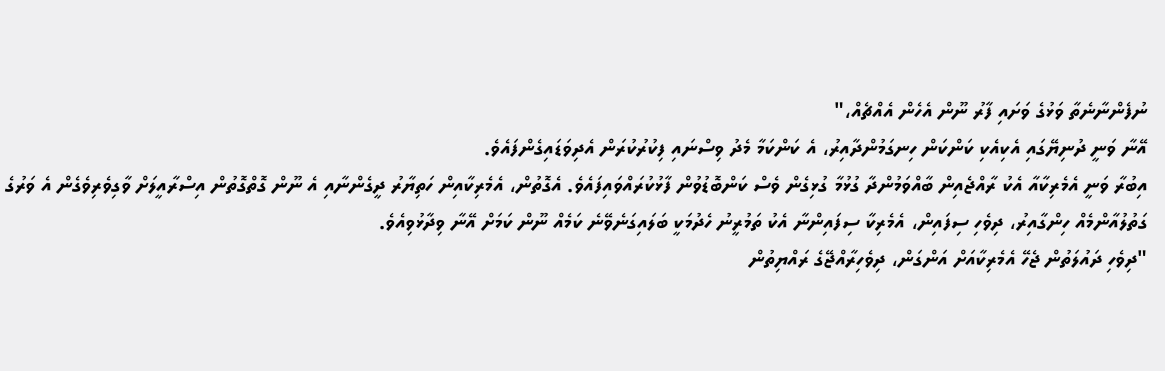ނުފެންނާނެތާ ވަޅުގެ ވަށައި ފާރު ނޫން އެހެން އެއްޗެއް،"
އޭނާ ވަނީ ދުނިޔޭގައި އެކިއެކި ކަންކަން ހިނގަމުންދާއިރު، އެ ކަންކަމާ މެދު ވިސްނައި ފިކުރުކުރަން އެދިވަޑައިގެންފައެވެ.
އިބުރާ ވަނީ އެމެރިކާއާ އެކު ރާއްޖެއިން ބާއްވަމުންދާ ގުޅުމާ ގުޅިގެން ވެސް ކަންބޮޑުވުން ފާޅުކުރައްވައިފައެވެ. އެގޮތުން، އެމެރިކާއިން ހަތިޔާރު ދީގެންނާއި އެ ނޫން ގޮތްގޮތުން އިސްރާއީލަށް ވާގިވެރިވެގެން އެ ވަރުގެ ގަތުލުއާންމެއް ހިންގާއިރު، ދިވެހި ސިފައިން، އެމެރިކާ ސިފައިންނާ އެކު ތަމުރީނު ހެދުމަކީ ބަލައިގަނެވޭނެ ކަމެއް ނޫން ކަމަށް އޭނާ ވިދާޅުވިއެވެ.
"ދިވެހި ދައުލަތުން ޖެހޭ އެމެރިކާއަށް އަންގަން، ދިވެހިރާއްޖޭގެ ރައްޔިތުން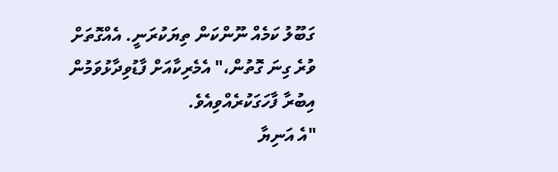ގަބޫލު ކަމެއް ނޫންކަން ތިޔަކުރަނީ. އެއްގޮތަށް ވުރެ ގިނަ ގޮތުން،" އެމެރިކާއަށް ފާޑުވިދާޅުވަމުން އިބުރާ ފާހަގަކުރެއްވިއެވެ.
"އެ އަނިޔާ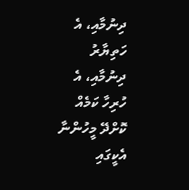ދިނުމާއި، އެ ހަތިޔާރު ދިނުމާއި، އެ ހުރިހާ ކަމެއް ކޮށްދޭ މީހުންނާ އެކީގައި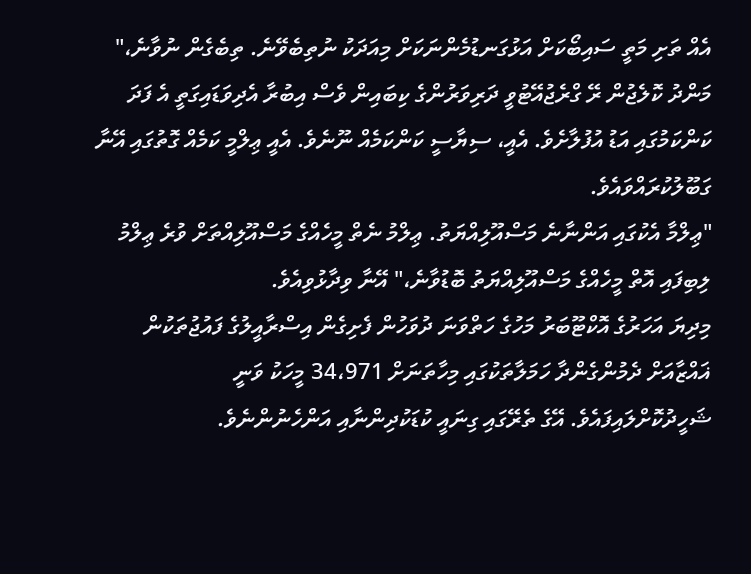އެއް ތަށި މަތީ ސައިބޯކަށް އަޅުގަނޑުމެންނަކަށް މިއަދަކު ނުތިބެވޭނެ. ތިބެގެން ނުވާނެ،"
މަންދު ކޮލެޖުން ރޭ ގްރެޖުއޭޓުވީ ދަރިވަރުންގެ ކިބައިން ވެސް އިބުރާ އެދިވަޑައިގަތީ އެ ފަދަ ކަންކަމުގައި އަޑު އުފުލާށެވެ. އެއީ، ސިޔާސީ ކަންކަމެއް ނޫނެވެ. އެއީ ޢިލްމީ ކަމެއް ގޮތުގައި އޭނާ ގަބޫލުކުރައްވައެވެ.
"ޢިލްމާ އެކުގައި އަންނާނެ މަސްއޫލިއްޔަތު. ޢިލްމު ނެތް މީހެއްގެ މަސްއޫލިއްތަށް ވުރެ ޢިލްމު ލިބިފައި އޮތް މީހެއްގެ މަސްއޫލިއްޔަތު ބޮޑުވާނެ،" އޭނާ ވިދާޅުވިއެވެ.
މިދިޔަ އަހަރުގެ އޮކްޓޫބަރު މަހުގެ ހަތްވަނަ ދުވަހުން ފެށިގެން އިސްރާއީލުގެ ފައުޖުތަކުން ޣައްޒާއަށް ދެމުންގެންދާ ހަމަލާތަކުގައި މިހާތަނަށް 34،971 މީހަކު ވަނީ ޝަހީދުކޮށްލައިފައެވެ. އޭގެ ތެރޭގައި ގިނައީ ކުޑަކުދިންނާއި އަންހެނުންނެވެ.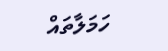ހަމަލާތައް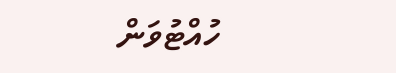ހުއްޓުވަން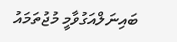ބައިނަލްއަގުވާމީ މުޖުތަމައު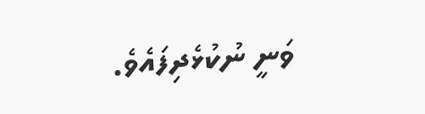ވަނީ ނުކުޅެދިފައެވެ.